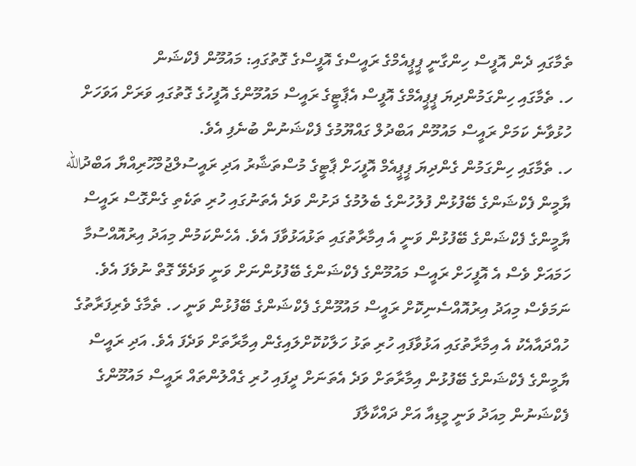ތެމާގައި ދެން އޮފީސް ހިންގާނީ ޕީޕީއެމްގެ ރައީސްގެ އޮފީސްގެ ގޮތުގައި: މައުމޫން ފެކްޝަން
ހ. ތެމާގައި ހިންގަމުންދިޔަ ޕީޕީއެމްގެ އޮފީސް އެޕާޓީގެ ރައީސް މައުމޫންގެ އޮފީހުގެ ގޮތުގައި ވަރަށް އަވަހަށް ހުޅުވާނެ ކަމަށް ރައީސް މައުމޫން އަބްދުލް ގައްޔޫމުގެ ފެކްޝަނުން ބުނެފި އެވެ.
ހ. ތެމާގައި ހިންގަމުން ގެންދިޔަ ޕީޕީއެމް އޮފީހަށް ޕާޓީގެ މުސްތަޝާރު އަދި ރައީސުލްޖުމްހޫރިއްޔާ އަބްދުالله ޔާމީން ފެކްޝަންގެ ބޭފުޅުން ފުލުހުންގެ ބެލުމުގެ ދަށުން ވަދެ އެތަނުގައި ހުރި ތަކެތި ގެންގޮސް ރައީސް ޔާމީންގެ ފެކްޝަންގެ ބޭފުޅުން ވަނީ އެ އިމާރާތުގައި ތަޅުއަޅުވާފަ އެވެ. އެހެންކަމުން މިއަދު އިރުއޮއްސުމާ ހަމައަށް ވެސް އެ އޮފީހަށް ރައީސް މައުމޫންގެ ފެކްޝަންގެ ބޭފުޅުންނަށް ވަނީ ވަދެވޭ ގޮތް ނުވެފަ އެވެ.
ނަމަވެސް މިއަދު އިރުއޮއްސެނިކޮށް ރައީސް މައުމޫންގެ ފެކްޝަންގެ ބޭފުޅުން ވަނީ ހ. ތެމާގެ ވެރިފަރާތުގެ ހުއްދައާއެކު އެ އިމާރާތުގައި އަޅުވާފައި ހުރި ތަޅު ހަލާކުކޮށްލައިގެން އިމާރާތަށް ވަދެފަ އެވެ. އަދި ރައީސް ޔާމީންގެ ފެކްޝަންގެ ބޭފުޅުން އިމާރާތަށް ވަދެ އެތަނަށް ދީފައި ހުރި ގެއްލުންތައް ރައީސް މައުމޫންގެ ފެކްޝަނުން މިއަދު ވަނީ މީޑިއާ އަށް ދައްކާލާފަ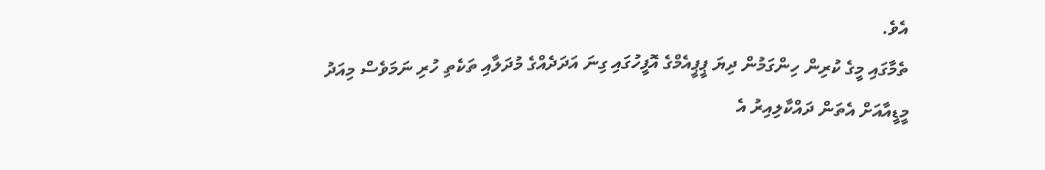އެވެ.
ތެމާގައި މީގެ ކުރިން ހިންގަމުން ދިޔަ ޕީޕީއެމްގެ އޮފީހުގައި ގިނަ އަދަދެއްގެ މުދަލާއި ތަކެތި ހުރި ނަމަވެސް މިއަދު މީޑީއާއަށް އެތަން ދައްކާލިއިރު އެ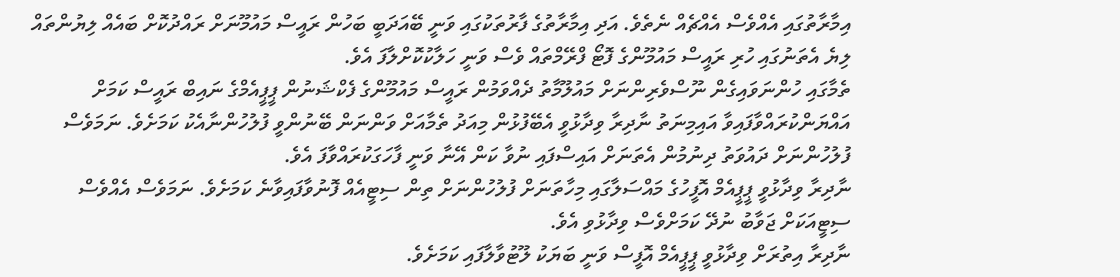އިމާރާތުގައި އެއްވެސް އެއްޗެއް ނެތެވެ. އަދި އިމާރާތުގެ ފާރުތަކުގައި ވަނީ ބޭއަދަބީ ބަހުން ރައީސް މައުމޫނަށް ރައްދުކޮށް ބައެއް ލިޔުންތައް ލިޔެ އެތަނުގައި ހުރި ރައީސް މައުމޫންގެ ފޮޓޯ ފްރޭމްތައް ވެސް ވަނީ ހަލާކުކޮށްލާފަ އެވެ.
ތެމާގައި ހުންނަވައިގެން ނޫސްވެރިންނަށް މައުލޫމާތު ދެއްވަމުން ރައީސް މައުމޫންގެ ފެކްޝަނުން ޕީޕީއެމްގެ ނައިބް ރައީސް ކަމަށް އައްޔަންކުރައްވާފައިވާ އައިމިނަތު ނާދިރާ ވިދާޅުވީ އެބޭފުޅުން މިއަދު ތެމާއަށް ވަންނަން ބޭނުންވީ ފުލުހުންނާއެކު ކަމަށެވެ. ނަމަވެސް ފުލުހުންނަށް ދައުވަތު ދިނުމުން އެތަނަށް އައިސްފައި ނުވާ ކަން އޭނާ ވަނީ ފާހަގަކުރައްވާފަ އެވެ.
ނާދިރާ ވިދާޅުވީ ޕީޕީއެމް އޮފީހުގެ މައްސަލާގައި މިހާތަނަށް ފުލުހުންނަށް ތިން ސިޓީއެއް ފޮނުވާފައިވާނެ ކަމަށެވެ. ނަމަވެސް އެއްވެސް ސިޓީއަކަށް ޖަވާބު ނުދޭ ކަމަށްވެސް ވިދާޅުވި އެވެ.
ނާދިރާ އިތުރަށް ވިދާޅުވީ ޕީޕީއެމް އޮފީސް ވަނީ ބަޔަކު ލޫޓުވާލާފައި ކަމަށެވެ.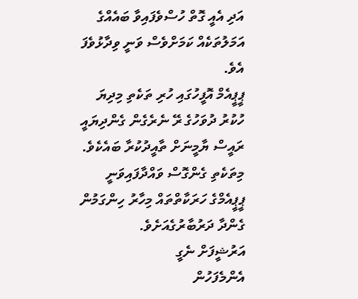އަދި އެއީ ގޮތް ހުސްވެފައިވާ ބައެއްގެ އަމަލުތަކެއް ކަމަށްވެސް ވަނީ ވިދާޅުވެފަ އެވެ.
ޕީޕީއެމް އޮފީހުގައި ހުރި ތަކެތި މިދިޔަ ހުކުރު ދުވަހުގެ ރޭ ނެރެގެން ގެންދިޔައީ ރައީސް ޔާމީނަށް ތާއީދުކުރާ ބައެކެވެ. މިތަކެތި ގެންގޮސް ވައްދާފައިވަނީ ޕީޕީއެމްގެ ހަރަކާތްތައް މިހާރު ހިންގަމުން ގެންދާ ދަރުބާރުގެއަށެވެ.
އަރުޝީފަށް ނެގީ
އެންމެފަހުން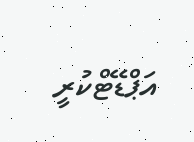އަޕްޑޭޓްކުރީ